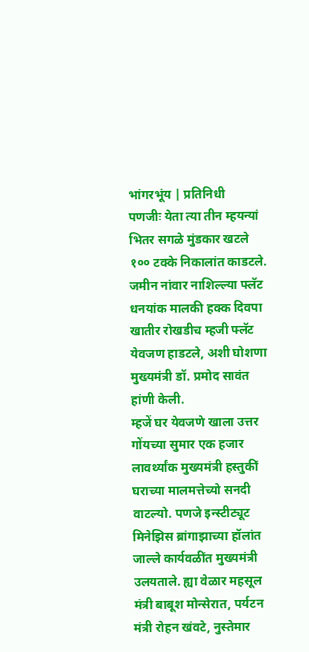भांगरभूंय | प्रतिनिधी
पणजीः येता त्या तीन म्हयन्यां भितर सगळे मुंडकार खटले १०० टक्के निकालांत काडटले. जमीन नांवार नाशिल्ल्या फ्लॅट धनयांक मालकी हक्क दिवपा खातीर रोखडीच म्हजी फ्लॅट येवजण हाडटले, अशी घोशणा मुख्यमंत्री डॉ. प्रमोद सावंत हांणी केली.
म्हजें घर येवजणे खाला उत्तर गोंयच्या सुमार एक हजार लावर्थ्यांक मुख्यमंत्री हस्तुकीं घराच्या मालमत्तेच्यो सनदी वाटल्यो. पणजे इन्स्टीट्यूट मिनेझिस ब्रांगाझाच्या हॉलांत जाल्ले कार्यवळींत मुख्यमंत्री उलयताले. ह्या वेळार महसूल मंत्री बाबूश मोन्सेरात, पर्यटन मंत्री रोहन खंवटे, नुस्तेमार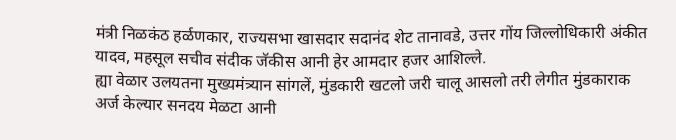मंत्री निळकंठ हर्ळणकार, राज्यसभा खासदार सदानंद शेट तानावडे, उत्तर गोंय जिल्लोधिकारी अंकीत यादव, महसूल सचीव संदीक जॅकीस आनी हेर आमदार हजर आशिल्ले.
ह्या वेळार उलयतना मुख्यमंत्र्यान सांगलें, मुंडकारी खटलो जरी चालू आसलो तरी लेगीत मुंडकाराक अर्ज केल्यार सनदय मेळटा आनी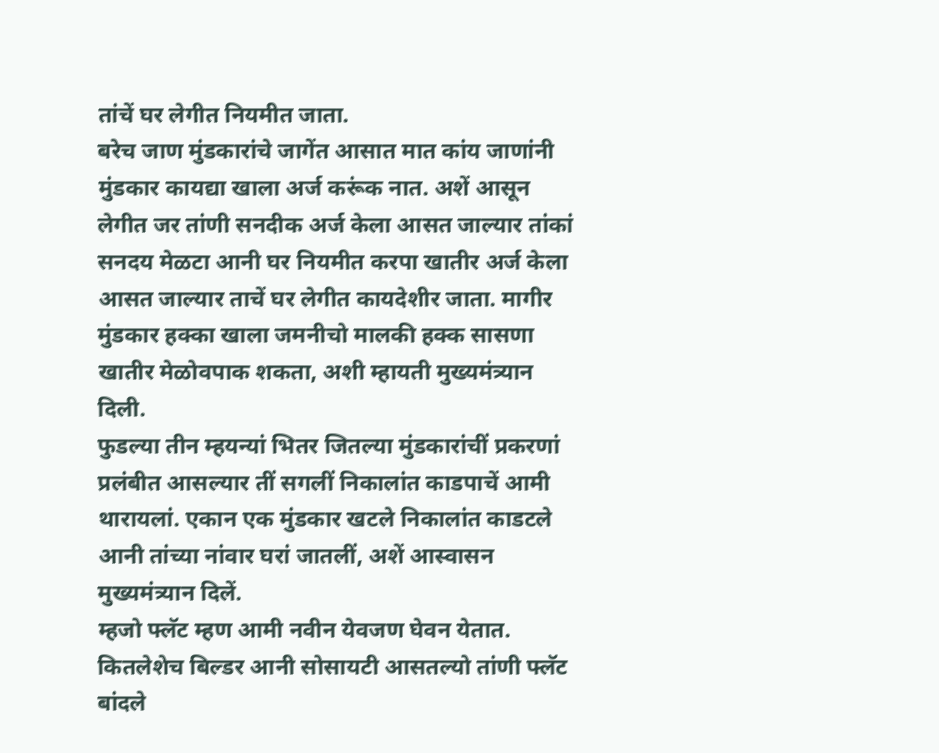तांचें घर लेगीत नियमीत जाता.
बरेच जाण मुंडकारांचे जागेंत आसात मात कांय जाणांनी मुंडकार कायद्या खाला अर्ज करूंक नात. अशें आसून लेगीत जर तांणी सनदीक अर्ज केला आसत जाल्यार तांकां सनदय मेळटा आनी घर नियमीत करपा खातीर अर्ज केला आसत जाल्यार ताचें घर लेगीत कायदेशीर जाता. मागीर मुंडकार हक्का खाला जमनीचो मालकी हक्क सासणा खातीर मेळोवपाक शकता, अशी म्हायती मुख्यमंत्र्यान दिली.
फुडल्या तीन म्हयन्यां भितर जितल्या मुंडकारांचीं प्रकरणां प्रलंबीत आसल्यार तीं सगलीं निकालांत काडपाचें आमी थारायलां. एकान एक मुंडकार खटले निकालांत काडटले आनी तांच्या नांवार घरां जातलीं, अशें आस्वासन मुख्यमंत्र्यान दिलें.
म्हजो फ्लॅट म्हण आमी नवीन येवजण घेवन येतात. कितलेशेच बिल्डर आनी सोसायटी आसतल्यो तांणी फ्लॅट बांदले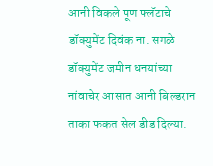आनी विकले पूण फ्लॅटाचे डॉक्युमेंट दिवंक ना. सगळे डॉक्युमेंट जमीन धनयांच्या नांवाचेर आसात आनी बिल्डरान ताका फकत सेल डीड दिल्या.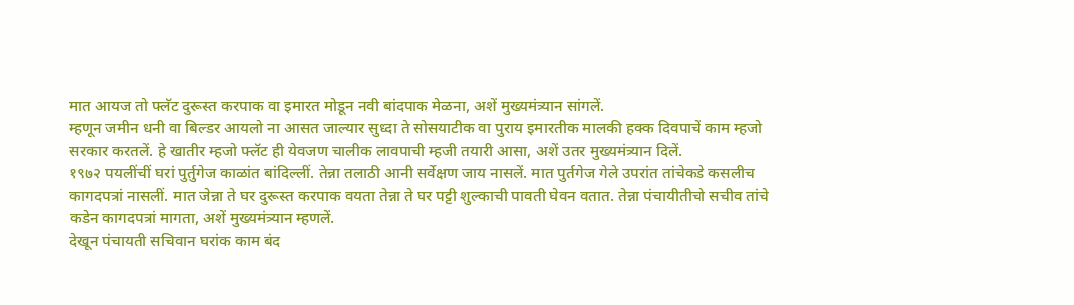मात आयज तो फ्लॅट दुरूस्त करपाक वा इमारत मोडून नवी बांदपाक मेळना, अशें मुख्यमंत्र्यान सांगलें.
म्हणून जमीन धनी वा बिल्डर आयलो ना आसत जाल्यार सुध्दा ते सोसयाटीक वा पुराय इमारतीक मालकी हक्क दिवपाचें काम म्हजो सरकार करतलें. हे खातीर म्हजो फ्लॅट ही येवजण चालीक लावपाची म्हजी तयारी आसा, अशें उतर मुख्यमंत्र्यान दिलें.
१९७२ पयलींचीं घरां पुर्तुगेज काळांत बांदिल्लीं. तेन्ना तलाठी आनी सर्वेक्षण जाय नासलें. मात पुर्तगेज गेले उपरांत तांचेकडे कसलीच कागदपत्रां नासलीं. मात जेन्ना ते घर दुरूस्त करपाक वयता तेन्ना ते घर पट्टी शुल्काची पावती घेवन वतात. तेन्ना पंचायीतीचो सचीव तांचे कडेन कागदपत्रां मागता, अशें मुख्यमंत्र्यान म्हणलें.
देखून पंचायती सचिवान घरांक काम बंद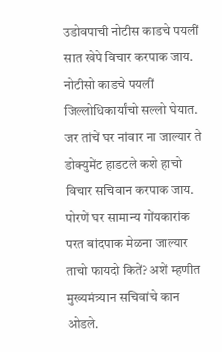उडोवपाची नोटीस काडचे पयलीं सात खेपे विचार करपाक जाय. नोटीसो काडचे पयलीं जिल्लोधिकार्यांचो सल्लो घेयात. जर तांचें घर नांवार ना जाल्यार ते डोक्युमेंट हाडटले कशे हाचो विचार सचिवान करपाक जाय. पोरणें घर सामान्य गोंयकारांक परत बांदपाक मेळना जाल्यार ताचो फायदो कितें? अशें म्हणीत मुख्यमंत्र्यान सचिवांचे कान ओडले.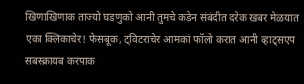खिणाखिणाक ताज्यो घडणुको आनी तुमचे कडेन संबंदीत दरेक खबर मेळयात एका क्लिकाचेर! फेसबूक, ट्विटराचेर आमकां फॉलो करात आनी व्हाट्सएप सबस्क्रायब करपाक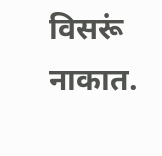विसरूं नाकात.